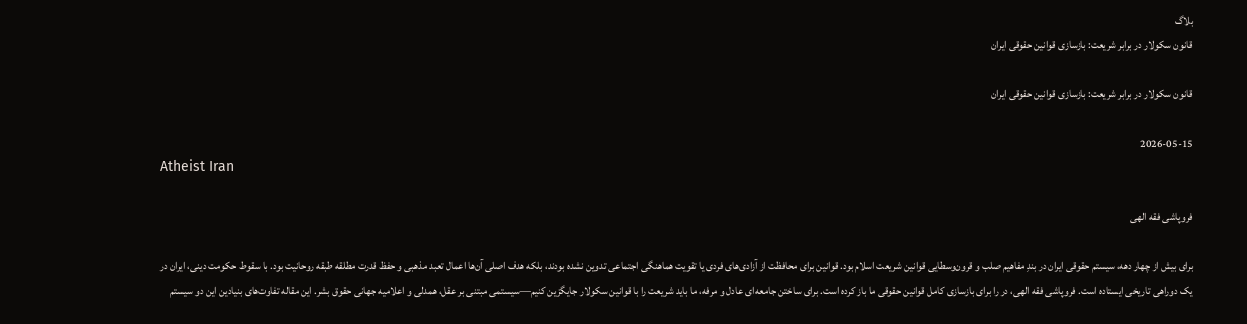بلاگ
قانون سکولار در برابر شریعت: بازسازی قوانین حقوقی ایران

قانون سکولار در برابر شریعت: بازسازی قوانین حقوقی ایران

2026-05-15
Atheist Iran

فروپاشی فقه الهی

برای بیش از چهار دهه، سیستم حقوقی ایران در بندِ مفاهیم صلب و قرون‌وسطایی قوانین شریعت اسلام بود. قوانین برای محافظت از آزادی‌های فردی یا تقویت هماهنگی اجتماعی تدوین نشده بودند، بلکه هدف اصلی آن‌ها اعمال تعبد مذهبی و حفظ قدرت مطلقه طبقه روحانیت بود. با سقوط حکومت دینی، ایران در یک دوراهی تاریخی ایستاده است. فروپاشی فقه الهی، در را برای بازسازی کامل قوانین حقوقی ما باز کرده است. برای ساختن جامعه‌ای عادل و مرفه، ما باید شریعت را با قوانین سکولار جایگزین کنیم—سیستمی مبتنی بر عقل، همدلی و اعلامیه جهانی حقوق بشر. این مقاله تفاوت‌های بنیادین این دو سیستم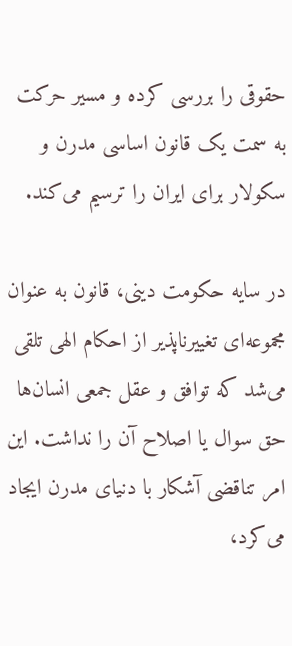حقوقی را بررسی کرده و مسیر حرکت به سمت یک قانون اساسی مدرن و سکولار برای ایران را ترسیم می‌کند.

در سایه حکومت دینی، قانون به عنوان مجموعه‌ای تغییرناپذیر از احکام الهی تلقی می‌شد که توافق و عقل جمعی انسان‌ها حق سوال یا اصلاح آن را نداشت. این امر تناقضی آشکار با دنیای مدرن ایجاد می‌کرد،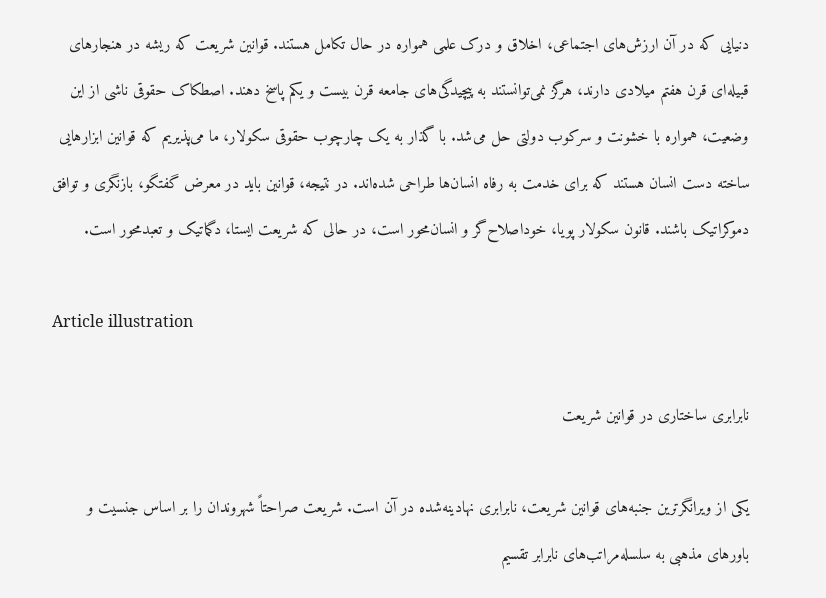دنیایی که در آن ارزش‌های اجتماعی، اخلاق و درک علمی همواره در حال تکامل هستند. قوانین شریعت که ریشه در هنجارهای قبیله‌ای قرن هفتم میلادی دارند، هرگز نمی‌توانستند به پیچیدگی‌های جامعه قرن بیست و یکم پاسخ دهند. اصطکاک حقوقی ناشی از این وضعیت، همواره با خشونت و سرکوب دولتی حل می‌شد. با گذار به یک چارچوب حقوقی سکولار، ما می‌پذیریم که قوانین ابزارهایی ساخته دست انسان هستند که برای خدمت به رفاه انسان‌ها طراحی شده‌اند. در نتیجه، قوانین باید در معرض گفتگو، بازنگری و توافق دموکراتیک باشند. قانون سکولار پویا، خوداصلاح‌گر و انسان‌محور است، در حالی که شریعت ایستا، دگماتیک و تعبدمحور است.

Article illustration

نابرابری ساختاری در قوانین شریعت

یکی از ویرانگرترین جنبه‌های قوانین شریعت، نابرابری نهادینه‌شده در آن است. شریعت صراحتاً شهروندان را بر اساس جنسیت و باورهای مذهبی به سلسله‌مراتب‌های نابرابر تقسیم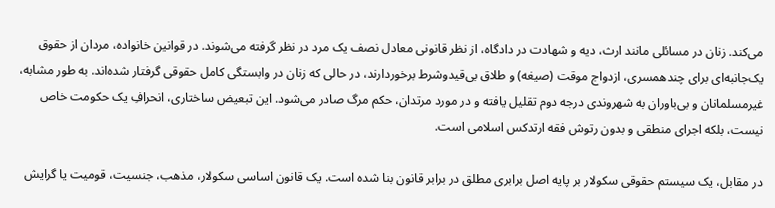می‌کند. زنان در مسائلی مانند ارث، دیه و شهادت در دادگاه، از نظر قانونی معادل نصف یک مرد در نظر گرفته می‌شوند. در قوانین خانواده، مردان از حقوق یک‌جانبه‌ای برای چندهمسری، ازدواج موقت (صیغه) و طلاق بی‌قیدوشرط برخوردارند، در حالی که زنان در وابستگی کامل حقوقی گرفتار شده‌اند. به طور مشابه، غیرمسلمانان و بی‌باوران به شهروندی درجه دوم تقلیل یافته و در مورد مرتدان، حکم مرگ صادر می‌شود. این تبعیض ساختاری، انحرافِ یک حکومت خاص نیست، بلکه اجرای منطقی و بدون رتوش فقه ارتدکس اسلامی است.

در مقابل، یک سیستم حقوقی سکولار بر پایه اصل برابری مطلق در برابر قانون بنا شده است. یک قانون اساسی سکولار، مذهب، جنسیت، قومیت یا گرایش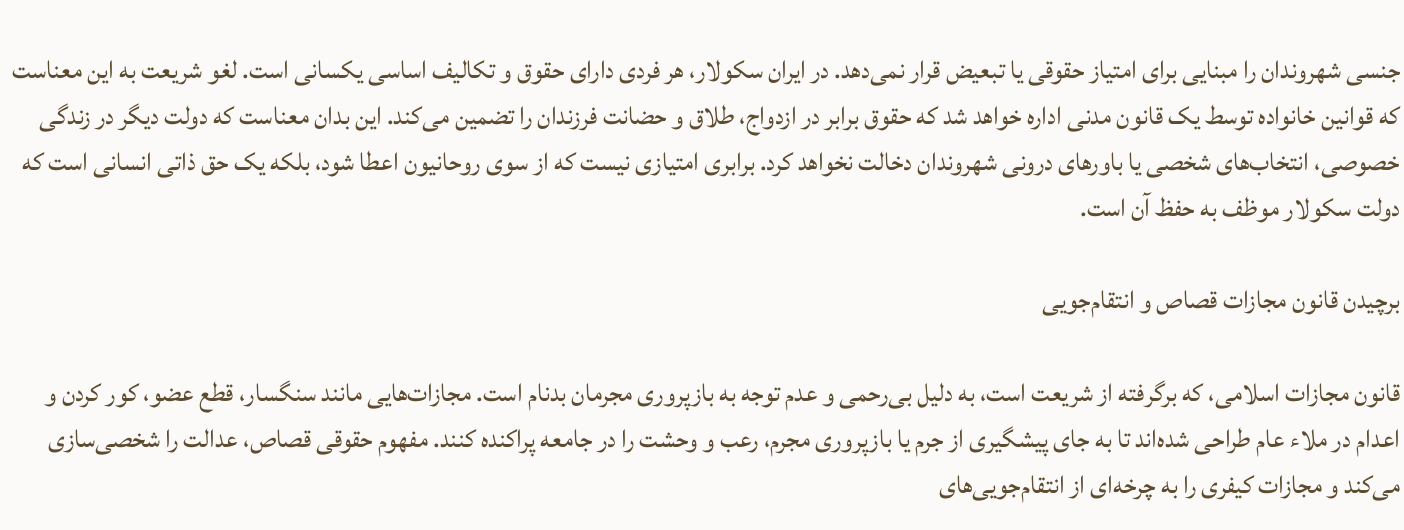جنسی شهروندان را مبنایی برای امتیاز حقوقی یا تبعیض قرار نمی‌دهد. در ایران سکولار، هر فردی دارای حقوق و تکالیف اساسی یکسانی است. لغو شریعت به این معناست که قوانین خانواده توسط یک قانون مدنی اداره خواهد شد که حقوق برابر در ازدواج، طلاق و حضانت فرزندان را تضمین می‌کند. این بدان معناست که دولت دیگر در زندگی خصوصی، انتخاب‌های شخصی یا باورهای درونی شهروندان دخالت نخواهد کرد. برابری امتیازی نیست که از سوی روحانیون اعطا شود، بلکه یک حق ذاتی انسانی است که دولت سکولار موظف به حفظ آن است.

برچیدن قانون مجازات قصاص و انتقام‌جویی

قانون مجازات اسلامی، که برگرفته از شریعت است، به دلیل بی‌رحمی و عدم توجه به بازپروری مجرمان بدنام است. مجازات‌هایی مانند سنگسار، قطع عضو، کور کردن و اعدام در ملاء عام طراحی شده‌اند تا به جای پیشگیری از جرم یا بازپروری مجرم، رعب و وحشت را در جامعه پراکنده کنند. مفهوم حقوقی قصاص، عدالت را شخصی‌سازی می‌کند و مجازات کیفری را به چرخه‌ای از انتقام‌جویی‌های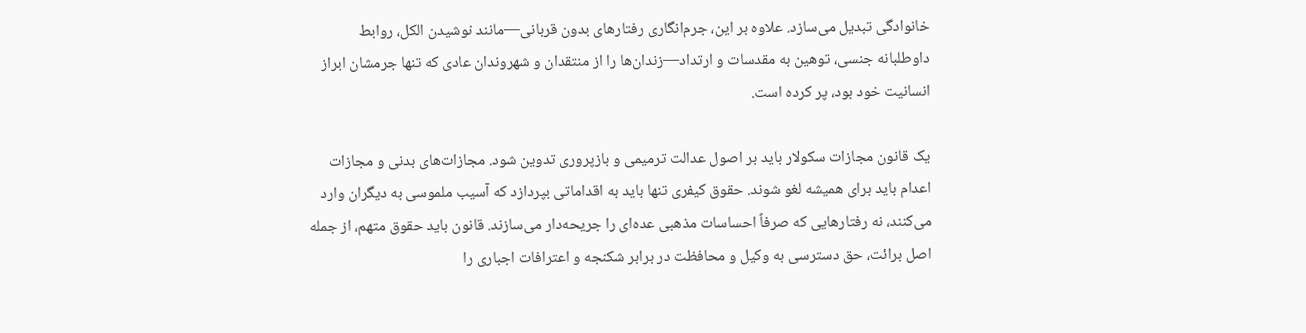خانوادگی تبدیل می‌سازد. علاوه بر این، جرم‌انگاری رفتارهای بدون قربانی—مانند نوشیدن الکل، روابط داوطلبانه جنسی، توهین به مقدسات و ارتداد—زندان‌ها را از منتقدان و شهروندان عادی که تنها جرمشان ابراز انسانیت خود بود، پر کرده است.

یک قانون مجازات سکولار باید بر اصول عدالت ترمیمی و بازپروری تدوین شود. مجازات‌های بدنی و مجازات اعدام باید برای همیشه لغو شوند. حقوق کیفری تنها باید به اقداماتی بپردازد که آسیب ملموسی به دیگران وارد می‌کنند، نه رفتارهایی که صرفاً احساسات مذهبی عده‌ای را جریحه‌دار می‌سازند. قانون باید حقوق متهم، از جمله اصل برائت، حق دسترسی به وکیل و محافظت در برابر شکنجه و اعترافات اجباری را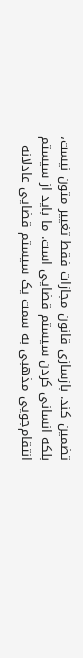تضمین کند. بازسازی قانون مجازات فقط تغییر متون نیست، بلکه انسانی کردن سیستم قضایی است. ما باید از سیستم انتقام‌جویی مذهبی به سمت یک سیستم قضایی عادلانه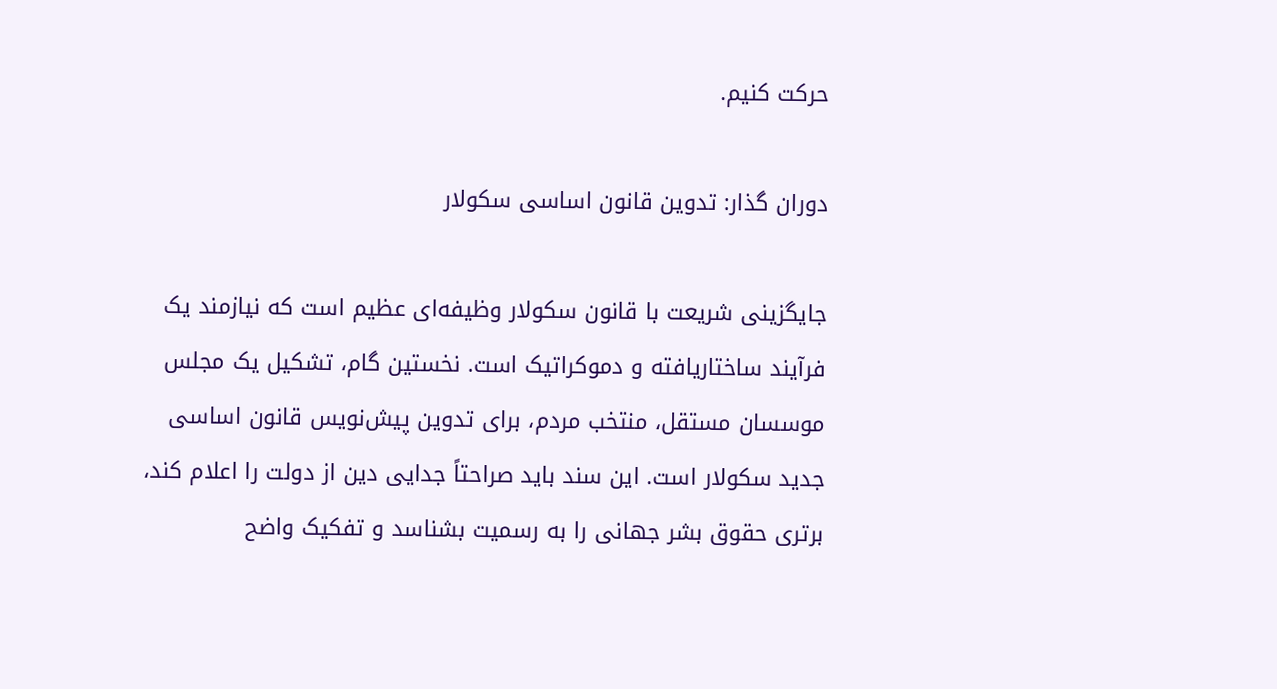حرکت کنیم.

دوران گذار: تدوین قانون اساسی سکولار

جایگزینی شریعت با قانون سکولار وظیفه‌ای عظیم است که نیازمند یک فرآیند ساختاریافته و دموکراتیک است. نخستین گام، تشکیل یک مجلس موسسان مستقل، منتخب مردم، برای تدوین پیش‌نویس قانون اساسی جدید سکولار است. این سند باید صراحتاً جدایی دین از دولت را اعلام کند، برتری حقوق بشر جهانی را به رسمیت بشناسد و تفکیک واضح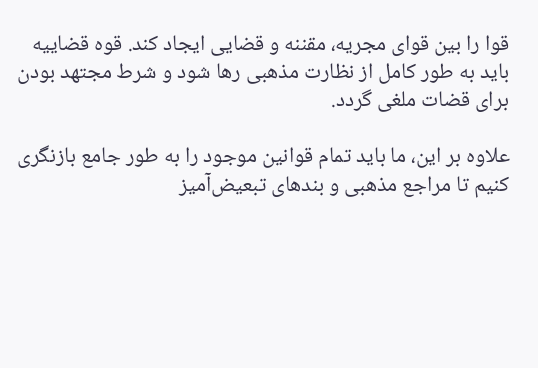قوا را بین قوای مجریه، مقننه و قضایی ایجاد کند. قوه قضاییه باید به طور کامل از نظارت مذهبی رها شود و شرط مجتهد بودن برای قضات ملغی گردد.

علاوه بر این، ما باید تمام قوانین موجود را به طور جامع بازنگری کنیم تا مراجع مذهبی و بندهای تبعیض‌آمیز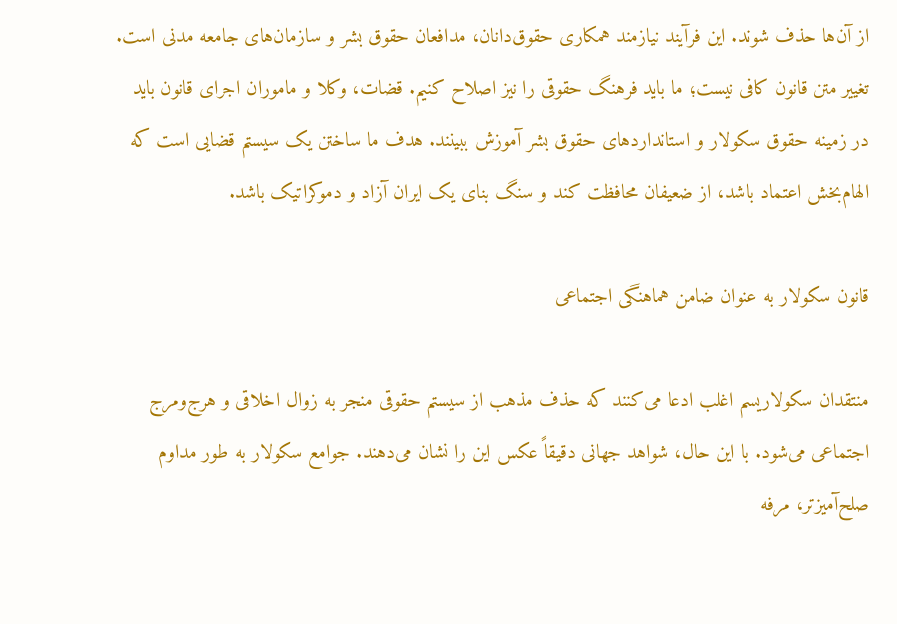از آن‌ها حذف شوند. این فرآیند نیازمند همکاری حقوق‌دانان، مدافعان حقوق بشر و سازمان‌های جامعه مدنی است. تغییر متن قانون کافی نیست؛ ما باید فرهنگ حقوقی را نیز اصلاح کنیم. قضات، وکلا و ماموران اجرای قانون باید در زمینه حقوق سکولار و استانداردهای حقوق بشر آموزش ببینند. هدف ما ساختن یک سیستم قضایی است که الهام‌بخش اعتماد باشد، از ضعیفان محافظت کند و سنگ بنای یک ایران آزاد و دموکراتیک باشد.

قانون سکولار به عنوان ضامن هماهنگی اجتماعی

منتقدان سکولاریسم اغلب ادعا می‌کنند که حذف مذهب از سیستم حقوقی منجر به زوال اخلاقی و هرج‌ومرج اجتماعی می‌شود. با این حال، شواهد جهانی دقیقاً عکس این را نشان می‌دهند. جوامع سکولار به طور مداوم صلح‌آمیزتر، مرفه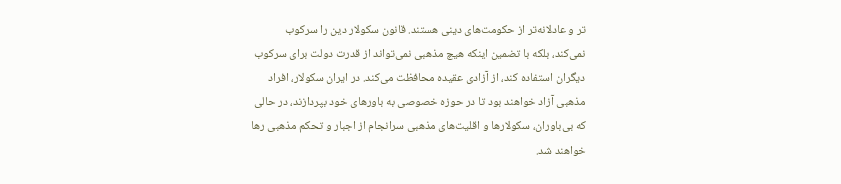تر و عادلانه‌تر از حکومت‌های دینی هستند. قانون سکولار دین را سرکوب نمی‌کند، بلکه با تضمین اینکه هیچ مذهبی نمی‌تواند از قدرت دولت برای سرکوب دیگران استفاده کند، از آزادی عقیده محافظت می‌کند. در ایران سکولار، افراد مذهبی آزاد خواهند بود تا در حوزه خصوصی به باورهای خود بپردازند، در حالی که بی‌باوران، سکولارها و اقلیت‌های مذهبی سرانجام از اجبار و تحکم مذهبی رها خواهند شد.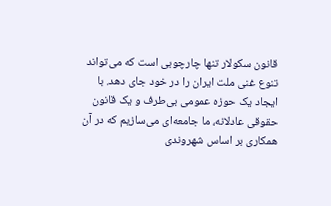قانون سکولار تنها چارچوبی است که می‌تواند تنوع غنی ملت ایران را در خود جای دهد. با ایجاد یک حوزه عمومی بی‌طرف و یک قانون حقوقی عادلانه، ما جامعه‌ای می‌سازیم که در آن همکاری بر اساس شهروندی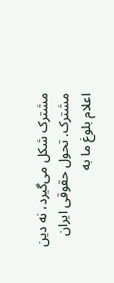مشترک شکل می‌گیرد، نه دین مشترک. تحول حقوقی ایران اعلام بلوغ ما به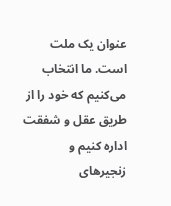عنوان یک ملت است. ما انتخاب می‌کنیم که خود را از طریق عقل و شفقت اداره کنیم و زنجیرهای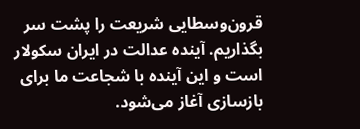قرون‌وسطایی شریعت را پشت سر بگذاریم. آینده عدالت در ایران سکولار است و این آینده با شجاعت ما برای بازسازی آغاز می‌شود.